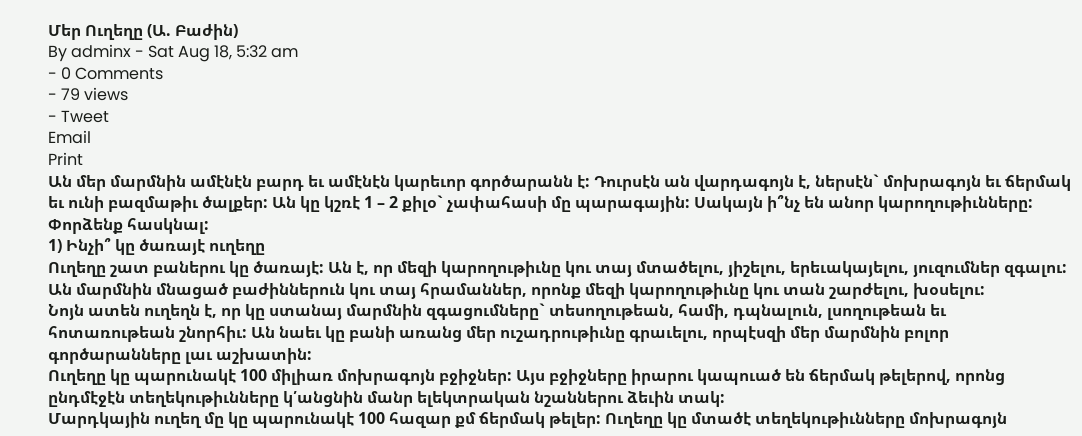Մեր Ուղեղը (Ա. Բաժին)
By adminx - Sat Aug 18, 5:32 am
- 0 Comments
- 79 views
- Tweet
Email
Print
Ան մեր մարմնին ամէնէն բարդ եւ ամէնէն կարեւոր գործարանն է: Դուրսէն ան վարդագոյն է, ներսէն` մոխրագոյն եւ ճերմակ եւ ունի բազմաթիւ ծալքեր: Ան կը կշռէ 1 – 2 քիլօ` չափահասի մը պարագային: Սակայն ի՞նչ են անոր կարողութիւնները: Փորձենք հասկնալ:
1) Ինչի՞ կը ծառայէ ուղեղը
Ուղեղը շատ բաներու կը ծառայէ: Ան է, որ մեզի կարողութիւնը կու տայ մտածելու, յիշելու, երեւակայելու, յուզումներ զգալու: Ան մարմնին մնացած բաժիններուն կու տայ հրամաններ, որոնք մեզի կարողութիւնը կու տան շարժելու, խօսելու:
Նոյն ատեն ուղեղն է, որ կը ստանայ մարմնին զգացումները` տեսողութեան, համի, դպնալուն, լսողութեան եւ հոտառութեան շնորհիւ: Ան նաեւ կը բանի առանց մեր ուշադրութիւնը գրաւելու, որպէսզի մեր մարմնին բոլոր գործարանները լաւ աշխատին:
Ուղեղը կը պարունակէ 100 միլիառ մոխրագոյն բջիջներ: Այս բջիջները իրարու կապուած են ճերմակ թելերով, որոնց ընդմէջէն տեղեկութիւնները կ՛անցնին մանր ելեկտրական նշաններու ձեւին տակ:
Մարդկային ուղեղ մը կը պարունակէ 100 հազար քմ ճերմակ թելեր: Ուղեղը կը մտածէ տեղեկութիւնները մոխրագոյն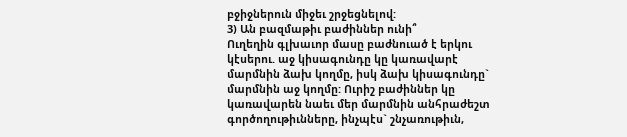բջիջներուն միջեւ շրջեցնելով:
3) Ան բազմաթիւ բաժիններ ունի՞
Ուղեղին գլխաւոր մասը բաժնուած է երկու կէսերու. աջ կիսագունդը կը կառավարէ մարմնին ձախ կողմը, իսկ ձախ կիսագունդը` մարմնին աջ կողմը: Ուրիշ բաժիններ կը կառավարեն նաեւ մեր մարմնին անհրաժեշտ գործողութիւնները, ինչպէս` շնչառութիւն,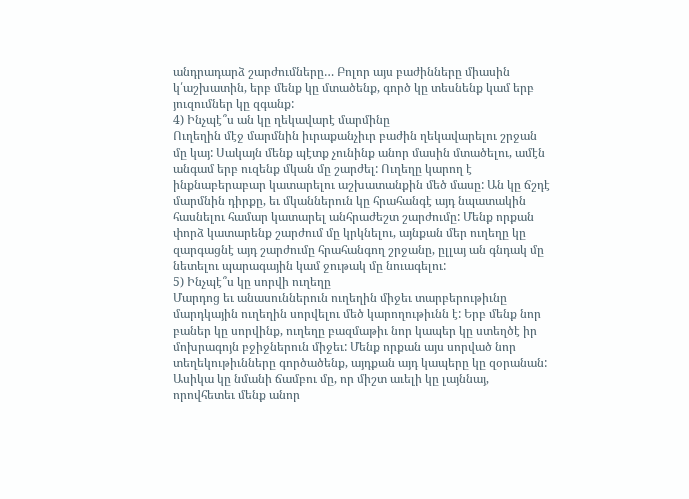անդրադարձ շարժումները… Բոլոր այս բաժինները միասին կ՛աշխատին, երբ մենք կը մտածենք, գործ կը տեսնենք կամ երբ յուզումներ կը զգանք:
4) Ինչպէ՞ս ան կը ղեկավարէ մարմինը
Ուղեղին մէջ մարմնին իւրաքանչիւր բաժին ղեկավարելու շրջան մը կայ: Սակայն մենք պէտք չունինք անոր մասին մտածելու, ամէն անգամ երբ ուզենք մկան մը շարժել: Ուղեղը կարող է ինքնաբերաբար կատարելու աշխատանքին մեծ մասը: Ան կը ճշդէ մարմնին դիրքը, եւ մկաններուն կը հրահանգէ այդ նպատակին հասնելու համար կատարել անհրաժեշտ շարժումը: Մենք որքան փորձ կատարենք շարժում մը կրկնելու, այնքան մեր ուղեղը կը զարգացնէ այդ շարժումը հրահանգող շրջանը, ըլլայ ան գնդակ մը նետելու պարագային կամ ջութակ մը նուագելու:
5) Ինչպէ՞ս կը սորվի ուղեղը
Մարդոց եւ անասուններուն ուղեղին միջեւ տարբերութիւնը մարդկային ուղեղին սորվելու մեծ կարողութիւնն է: Երբ մենք նոր բաներ կը սորվինք, ուղեղը բազմաթիւ նոր կապեր կը ստեղծէ իր մոխրագոյն բջիջներուն միջեւ: Մենք որքան այս սորված նոր տեղեկութիւնները գործածենք, այդքան այդ կապերը կը զօրանան: Ասիկա կը նմանի ճամբու մը, որ միշտ աւելի կը լայննայ, որովհետեւ մենք անոր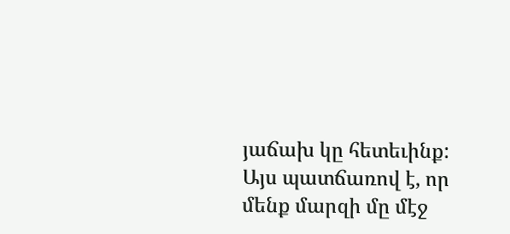յաճախ կը հետեւինք: Այս պատճառով է, որ մենք մարզի մը մէջ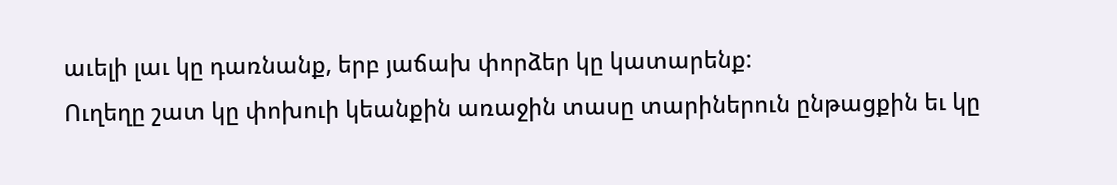աւելի լաւ կը դառնանք, երբ յաճախ փորձեր կը կատարենք:
Ուղեղը շատ կը փոխուի կեանքին առաջին տասը տարիներուն ընթացքին եւ կը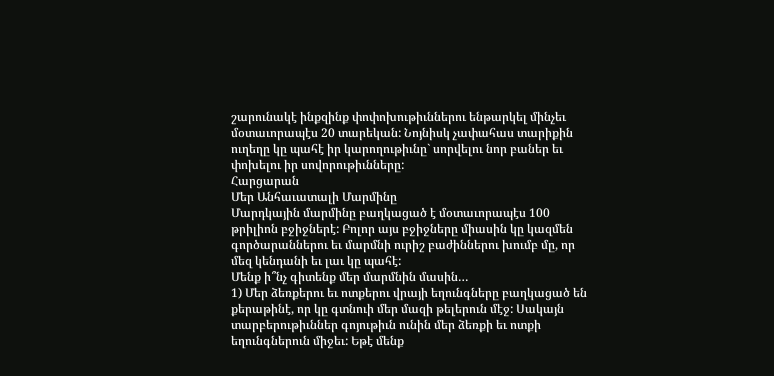շարունակէ ինքզինք փոփոխութիւններու ենթարկել մինչեւ մօտաւորապէս 20 տարեկան: Նոյնիսկ չափահաս տարիքին ուղեղը կը պահէ իր կարողութիւնը` սորվելու նոր բաներ եւ փոխելու իր սովորութիւնները:
Հարցարան
Մեր Անհաւատալի Մարմինը
Մարդկային մարմինը բաղկացած է մօտաւորապէս 100 թրիլիոն բջիջներէ: Բոլոր այս բջիջները միասին կը կազմեն գործարաններու եւ մարմնի ուրիշ բաժիններու խումբ մը, որ մեզ կենդանի եւ լաւ կը պահէ:
Մենք ի՞նչ գիտենք մեր մարմնին մասին…
1) Մեր ձեռքերու եւ ոտքերու վրայի եղունգները բաղկացած են քերաթինէ, որ կը գտնուի մեր մազի թելերուն մէջ: Սակայն տարբերութիւններ գոյութիւն ունին մեր ձեռքի եւ ոտքի եղունգներուն միջեւ: Եթէ մենք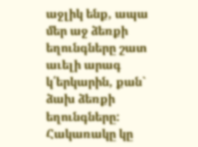աջլիկ ենք, ապա մեր աջ ձեռքի եղունգները շատ աւելի արագ կ՛երկարին, քան` ձախ ձեռքի եղունգները: Հակառակը կը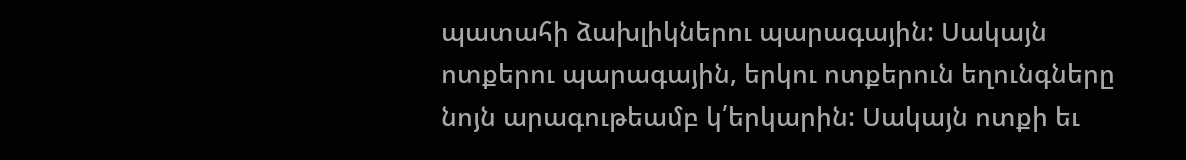պատահի ձախլիկներու պարագային: Սակայն ոտքերու պարագային, երկու ոտքերուն եղունգները նոյն արագութեամբ կ՛երկարին: Սակայն ոտքի եւ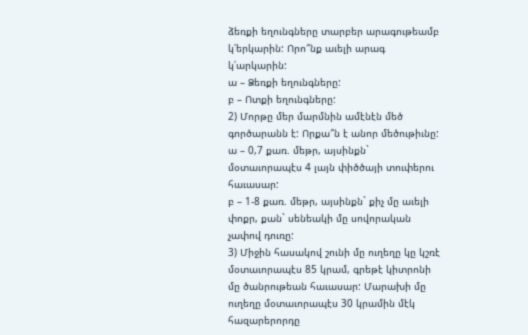ձեռքի եղունգները տարբեր արագութեամբ կ՛երկարին: Որո՞նք աւելի արագ կ՛արկարին:
ա – Ձեռքի եղունգները:
բ – Ոտքի եղունգները:
2) Մորթը մեր մարմնին ամէնէն մեծ գործարանն է: Որքա՞ն է անոր մեծութիւնը:
ա – 0,7 քառ. մեթր, այսինքն` մօտաւորապէս 4 լայն փիծծայի տուփերու հաւասար:
բ – 1-8 քառ. մեթր, այսինքն` քիչ մը աւելի փոքր, քան` սենեակի մը սովորական չափով դուռը:
3) Միջին հասակով շունի մը ուղեղը կը կշռէ մօտաւորապէս 85 կրամ, գրեթէ կիտրոնի մը ծանրութեան հաւասար: Մարախի մը ուղեղը մօտաւորապէս 30 կրամին մէկ հազարերորդը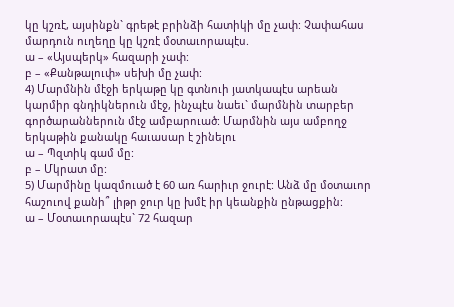կը կշռէ, այսինքն` գրեթէ բրինձի հատիկի մը չափ: Չափահաս մարդուն ուղեղը կը կշռէ մօտաւորապէս.
ա – «Այսպերկ» հազարի չափ:
բ – «Քանթալուփ» սեխի մը չափ:
4) Մարմնին մէջի երկաթը կը գտնուի յատկապէս արեան կարմիր գնդիկներուն մէջ, ինչպէս նաեւ` մարմնին տարբեր գործարաններուն մէջ ամբարուած: Մարմնին այս ամբողջ երկաթին քանակը հաւասար է շինելու
ա – Պզտիկ գամ մը:
բ – Մկրատ մը:
5) Մարմինը կազմուած է 60 առ հարիւր ջուրէ: Անձ մը մօտաւոր հաշուով քանի՞ լիթր ջուր կը խմէ իր կեանքին ընթացքին:
ա – Մօտաւորապէս` 72 հազար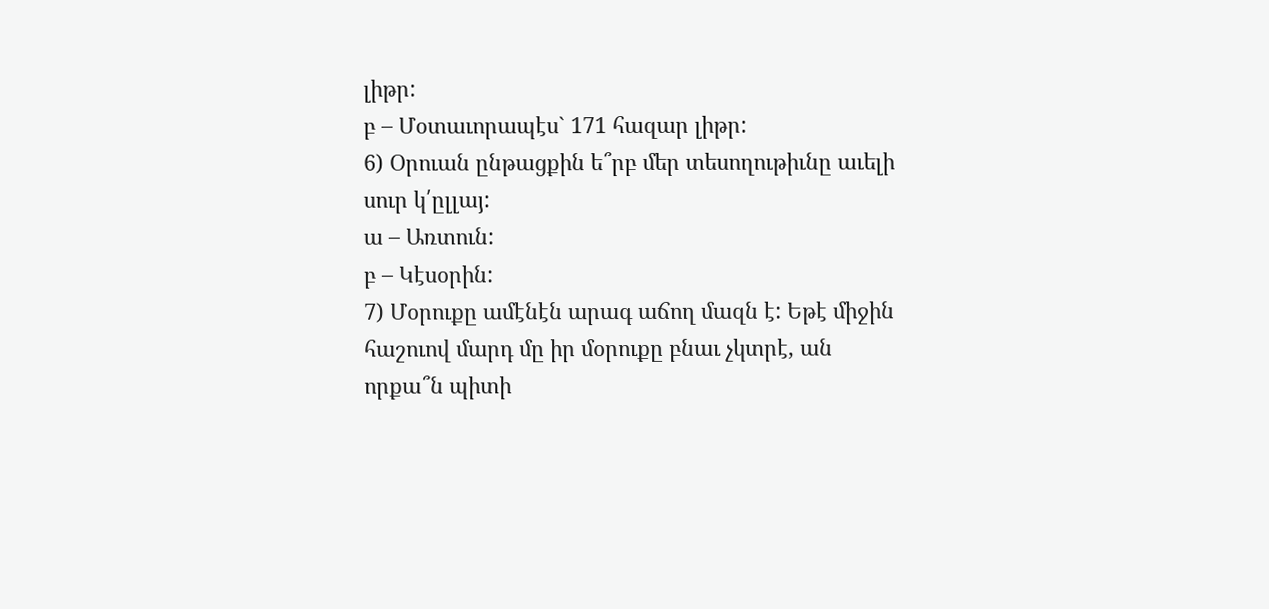լիթր:
բ – Մօտաւորապէս` 171 հազար լիթր:
6) Օրուան ընթացքին ե՞րբ մեր տեսողութիւնը աւելի սուր կ՛ըլլայ:
ա – Առտուն:
բ – Կէսօրին:
7) Մօրուքը ամէնէն արագ աճող մազն է: Եթէ միջին հաշուով մարդ մը իր մօրուքը բնաւ չկտրէ, ան որքա՞ն պիտի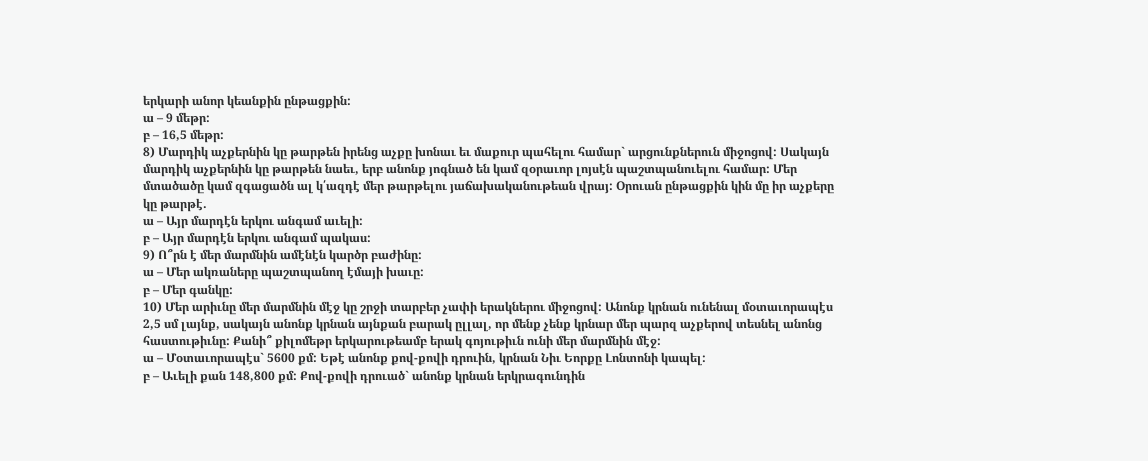երկարի անոր կեանքին ընթացքին:
ա – 9 մեթր:
բ – 16,5 մեթր:
8) Մարդիկ աչքերնին կը թարթեն իրենց աչքը խոնաւ եւ մաքուր պահելու համար` արցունքներուն միջոցով: Սակայն մարդիկ աչքերնին կը թարթեն նաեւ, երբ անոնք յոգնած են կամ զօրաւոր լոյսէն պաշտպանուելու համար: Մեր մտածածը կամ զգացածն ալ կ՛ազդէ մեր թարթելու յաճախականութեան վրայ: Օրուան ընթացքին կին մը իր աչքերը կը թարթէ.
ա – Այր մարդէն երկու անգամ աւելի:
բ – Այր մարդէն երկու անգամ պակաս:
9) Ո՞րն է մեր մարմնին ամէնէն կարծր բաժինը:
ա – Մեր ակռաները պաշտպանող էմայի խաւը:
բ – Մեր գանկը:
10) Մեր արիւնը մեր մարմնին մէջ կը շրջի տարբեր չափի երակներու միջոցով: Անոնք կրնան ունենալ մօտաւորապէս 2,5 սմ լայնք, սակայն անոնք կրնան այնքան բարակ ըլլալ, որ մենք չենք կրնար մեր պարզ աչքերով տեսնել անոնց հաստութիւնը: Քանի՞ քիլոմեթր երկարութեամբ երակ գոյութիւն ունի մեր մարմնին մէջ:
ա – Մօտաւորապէս` 5600 քմ: Եթէ անոնք քով-քովի դրուին, կրնան Նիւ Եորքը Լոնտոնի կապել:
բ – Աւելի քան 148,800 քմ: Քով-քովի դրուած` անոնք կրնան երկրագունդին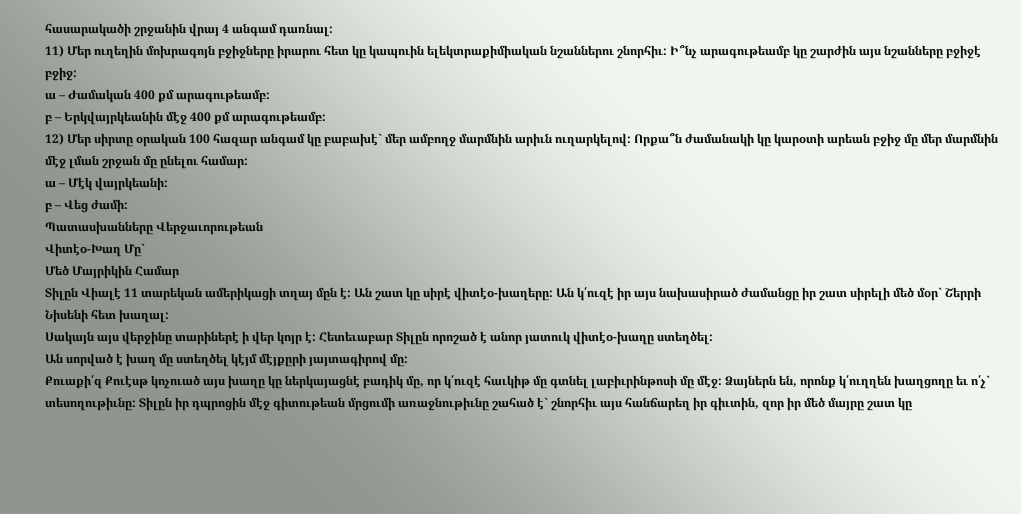հասարակածի շրջանին վրայ 4 անգամ դառնալ:
11) Մեր ուղեղին մոխրագոյն բջիջները իրարու հետ կը կապուին ելեկտրաքիմիական նշաններու շնորհիւ: Ի՞նչ արագութեամբ կը շարժին այս նշանները բջիջէ բջիջ:
ա – Ժամական 400 քմ արագութեամբ:
բ – Երկվայրկեանին մէջ 400 քմ արագութեամբ:
12) Մեր սիրտը օրական 100 հազար անգամ կը բաբախէ` մեր ամբողջ մարմնին արիւն ուղարկելով: Որքա՞ն ժամանակի կը կարօտի արեան բջիջ մը մեր մարմնին մէջ լման շրջան մը ընելու համար:
ա – Մէկ վայրկեանի:
բ – Վեց ժամի:
Պատասխանները Վերջաւորութեան
Վիտէօ-Խաղ Մը`
Մեծ Մայրիկին Համար
Տիլըն Վիալէ 11 տարեկան ամերիկացի տղայ մըն է: Ան շատ կը սիրէ վիտէօ-խաղերը: Ան կ՛ուզէ իր այս նախասիրած ժամանցը իր շատ սիրելի մեծ մօր` Շերրի Նիսենի հետ խաղալ:
Սակայն այս վերջինը տարիներէ ի վեր կոյր է: Հետեւաբար Տիլըն որոշած է անոր յատուկ վիտէօ-խաղը ստեղծել:
Ան սորված է խաղ մը ստեղծել կէյմ մէյքըրի յայտագիրով մը:
Քուաքի՛զ Քուէսթ կոչուած այս խաղը կը ներկայացնէ բադիկ մը, որ կ՛ուզէ հաւկիթ մը գտնել լաբիւրինթոսի մը մէջ: Ձայներն են, որոնք կ՛ուղղեն խաղցողը եւ ո՛չ` տեսողութիւնը: Տիլըն իր դպրոցին մէջ գիտութեան մրցումի առաջնութիւնը շահած է` շնորհիւ այս հանճարեղ իր գիւտին, զոր իր մեծ մայրը շատ կը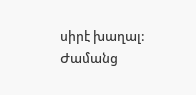սիրէ խաղալ:
Ժամանց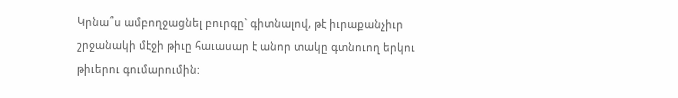Կրնա՞ս ամբողջացնել բուրգը` գիտնալով, թէ իւրաքանչիւր շրջանակի մէջի թիւը հաւասար է անոր տակը գտնուող երկու թիւերու գումարումին: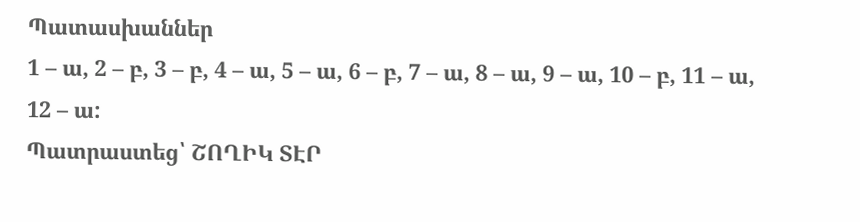Պատասխաններ
1 – ա, 2 – բ, 3 – բ, 4 – ա, 5 – ա, 6 – բ, 7 – ա, 8 – ա, 9 – ա, 10 – բ, 11 – ա, 12 – ա:
Պատրաստեց՝ ՇՈՂԻԿ ՏԷՐ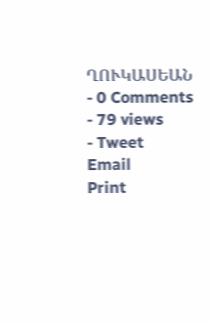ՂՈՒԿԱՍԵԱՆ
- 0 Comments
- 79 views
- Tweet
Email
Print